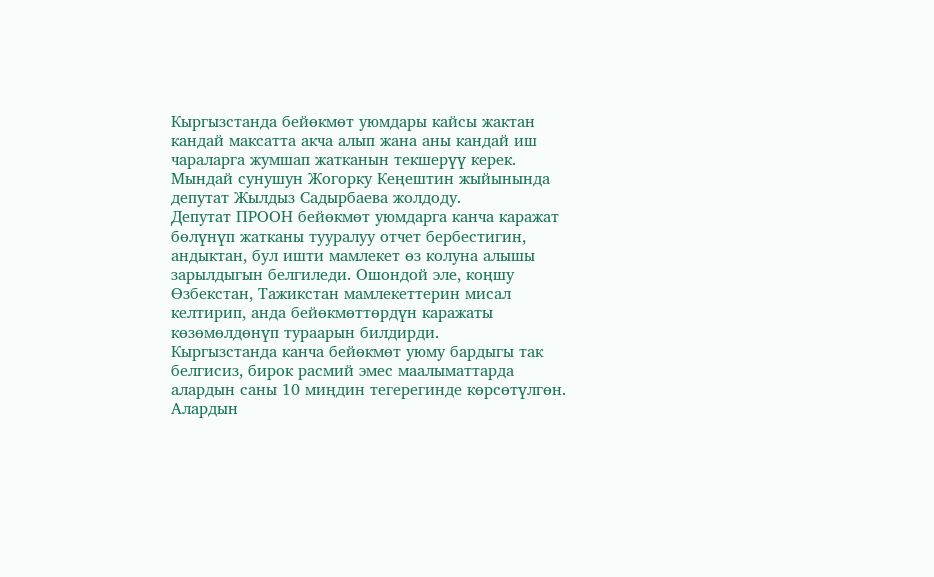Кыргызстанда бейөкмөт уюмдары кайсы жактан кандай максатта акча алып жана аны кандай иш чараларга жумшап жатканын текшерүү керек. Мындай сунушун Жогорку Кеңештин жыйынында депутат Жылдыз Садырбаева жолдоду.
Депутат ПРООН бейөкмөт уюмдарга канча каражат бөлүнүп жатканы тууралуу отчет бербестигин, андыктан, бул ишти мамлекет өз колуна алышы зарылдыгын белгиледи. Ошондой эле, коңшу Өзбекстан, Тажикстан мамлекеттерин мисал келтирип, анда бейөкмөттөрдүн каражаты көзөмөлдөнүп тураарын билдирди.
Кыргызстанда канча бейөкмөт уюму бардыгы так белгисиз, бирок расмий эмес маалыматтарда алардын саны 10 миңдин тегерегинде көрсөтүлгөн. Алардын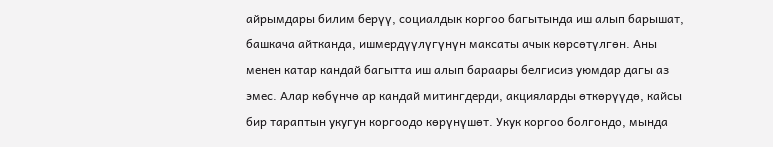айрымдары билим берүү, социалдык коргоо багытында иш алып барышат, башкача айтканда, ишмердүүлүгүнүн максаты ачык көрсөтүлгөн. Аны менен катар кандай багытта иш алып бараары белгисиз уюмдар дагы аз эмес. Алар көбүнчө ар кандай митингдерди, акцияларды өткөрүүдө, кайсы бир тараптын укугун коргоодо көрүнүшөт. Укук коргоо болгондо, мында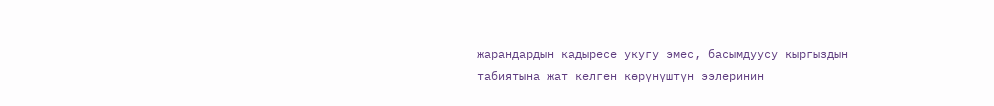жарандардын кадыресе укугу эмес, басымдуусу кыргыздын табиятына жат келген көрүнүштүн ээлеринин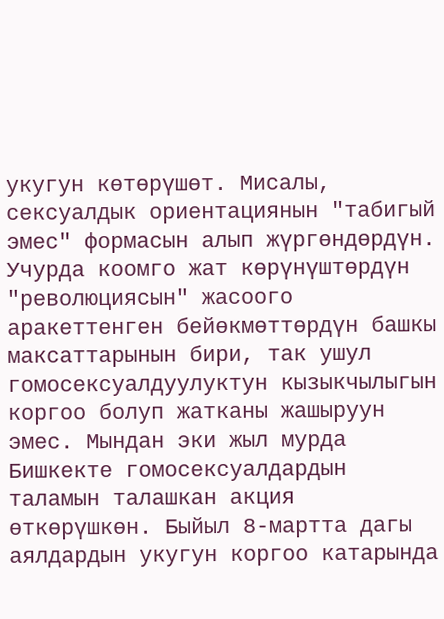укугун көтөрүшөт. Мисалы, сексуалдык ориентациянын "табигый эмес" формасын алып жүргөндөрдүн.
Учурда коомго жат көрүнүштөрдүн "революциясын" жасоого аракеттенген бейөкмөттөрдүн башкы максаттарынын бири, так ушул гомосексуалдуулуктун кызыкчылыгын коргоо болуп жатканы жашыруун эмес. Мындан эки жыл мурда Бишкекте гомосексуалдардын таламын талашкан акция өткөрүшкөн. Быйыл 8-мартта дагы аялдардын укугун коргоо катарында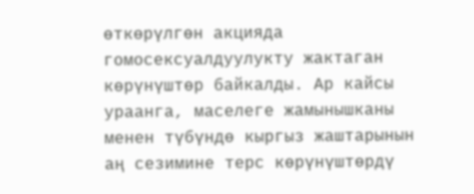өткөрүлгөн акцияда гомосексуалдуулукту жактаган көрүнүштөр байкалды. Ар кайсы ураанга, маселеге жамынышканы менен түбүндө кыргыз жаштарынын аң сезимине терс көрүнүштөрдү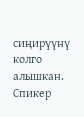сиңирүүнү колго алышкан.
Спикер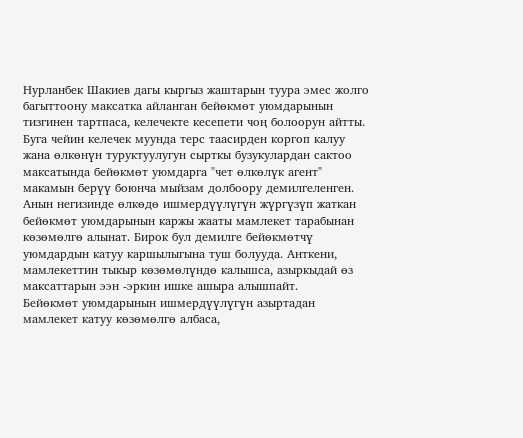Нурланбек Шакиев дагы кыргыз жаштарын туура эмес жолго багыттоону максатка айланган бейөкмөт уюмдарынын тизгинен тартпаса, келечекте кесепети чоң болоорун айтты.
Буга чейин келечек муунда терс таасирден коргоп калуу жана өлкөнүн туруктуулугун сырткы бузукулардан сактоо максатында бейөкмөт уюмдарга "чет өлкөлүк агент" макамын берүү боюнча мыйзам долбоору демилгеленген. Анын негизинде өлкөдө ишмердүүлүгүн жүргүзүп жаткан бейөкмөт уюмдарынын каржы жааты мамлекет тарабынан көзөмөлгө алынат. Бирок бул демилге бейөкмөтчү уюмдардын катуу каршылыгына туш болууда. Анткени, мамлекеттин тыкыр көзөмөлүндө калышса, азыркыдай өз максаттарын ээн -эркин ишке ашыра алышпайт.
Бейөкмөт уюмдарынын ишмердүүлүгүн азыртадан мамлекет катуу көзөмөлгө албаса,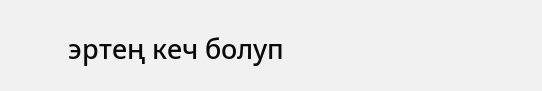эртең кеч болуп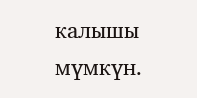калышы мүмкүн.